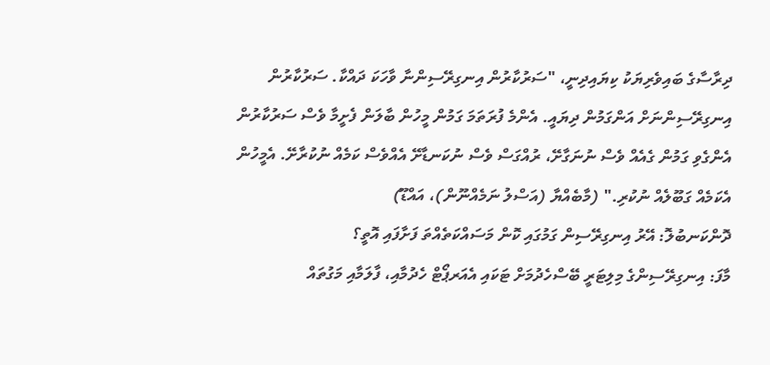ދިރާސާގެ ބައިވެރިޔަކު ކިޔައިދިނީ، "ސަރުކާރުން އިނގިރޭސިންނާ ވާހަކަ ދައްކާ. ސަރުކާރުން އިނގިރޭސިންނަށް އަންގަމުން ދިޔައީ. އެންމެ ފުރަތަމަ ގަމުން މީހުން ބާލަން ފެށީމާ ވެސް ސަރުކާރުން އެންގެވި ގަމުން ގެއެއް ވެސް ނުނަގާށޭ، ރުއްގަސް ވެސް ނުކަނޑާށޭ އެއްވެސް ކަމެއް ނުކުރާށޭ. އެމީހުން އެކަމެއް ގަބޫލެއް ނުކުރި." (މާބެއްޔާ (އަސްލު ނަމެއްނޫން)، އައްޑޫ)
ދޮންކަނބުލޮ: އޭރު އިނގިރޭސިން ގަމުގައި ކޮން މަސައްކަތެއްތަ ފަށާފައި އޮތީ؟
މާފަ: އިނގިރޭސިންގެ މިލިޓަރީ ބޭސްހެދުމަށް ޓަކައި އެއަރޕޯޓް ހެދުމާއި، ފާލަމާއި މަގުތައް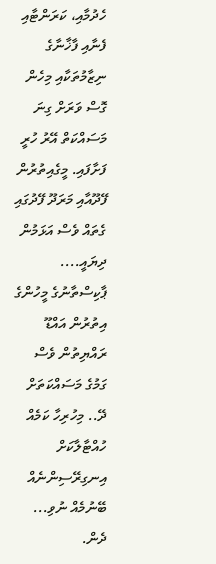ހެދުމާއި، ކަރަންޓާއި ފެނާއި ފާޚާނާގެ ނިޒާމުތަކާއި މިހެން ގޮސް ވަރަށް ގިނަ މަސައްކަތް އޭރު ހުރީ ފަށާފައި. މީގެއިތުރުން ފޭދޫއާއި މަރަދޫ ފޭދުގައި ގެތައް ވެސް އަޅަމުން ދިޔައީ.... ޕާކިސްތާނުގެ މީހުންގެ އިތުރުން އައްޑޫ ރައްޔިތުން ވެސް ގަމުގެ މަސައްކަތަށް ދޭ.. މިހުރިހާ ކަމެއް ހުއްޓާލާކަށް އިނގިރޭސިންނެއް ބޭނުމެއް ނުވި... ދެން.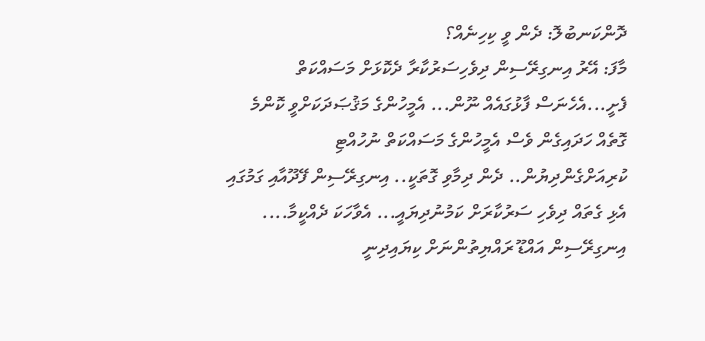ދޮންކަނބުލޮ: ދެން ވީ ކިހިނެއް؟
މާފަ: އޭރު އިނގިރޭސިން ދިވެހިސަރުކާރާ ދެކޮޅަށް މަސައްކަތް ފެށީ...އެހެނަސް ފާޅުގައެއް ނޫން... އެމީހުންގެ މަޤުޞަދަކަށްވީ ކޮންމެ ގޮތެއް ހަދައިގެން ވެސް އެމީހުންގެ މަސައްކަތް ނުހުއްޓި ކުރިއަށްގެންދިޔުން.. ދެން ދިމާވި ގޮތަކީ.. އިނގިރޭސިން ފޭދޫއާއި ގަމުގައި އެޅި ގެތައް ދިވެހި ސަރުކާރަށް ކަމުނުދިޔައީ... އެވާހަކަ ދެއްކީމާ.... އިނގިރޭސިން އައްޑޫ ރައްޔިތުންނަށް ކިޔައިދިނީ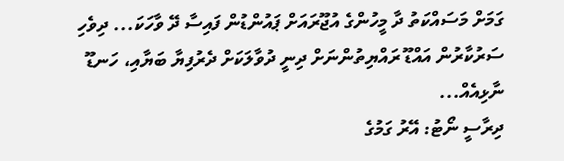ގަމަށް މަސައްކަތު ދާ މީހުންގެ އުޖޫރައަށް ޕައުންޑުން ފައިސާ ދޭ ވާހަކަ... ދިވެހި ސަރުކާރުން އައްޑޫ ރައްޔިތުންނަށް ދިނީ ދުވާލަކަށް ދެރުފިޔާ ބަޔާއި، ހަނޑޫ ނާޅިއެއް...
ދިރާސީ ނޯޓު: އޭރު ގަމުގެ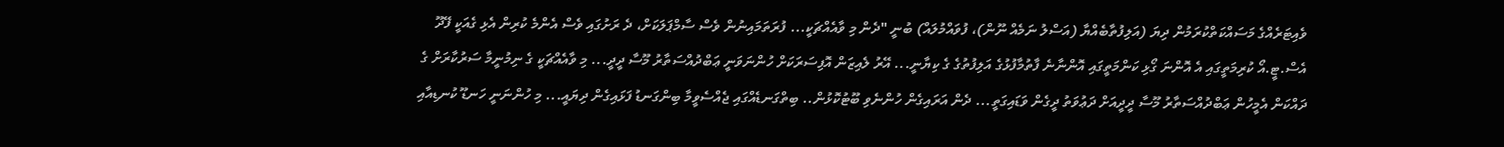ވެއިޓަރެއްގެ މަސައްކަތްކުރަމުން ދިޔަ (އަލިފުތާބެއްޔާ (އަސްލު ނަމެއް ނޫން)، ފުވައްމުލައް) ބުނީ "ދެން މި ވާއެއްޗަކީ... ފުރަތަމައިނުން ވެސް ސާމްޕަލަކަށް، ދެ ރަށުގައި ވެސް އެންމެ ކުރިން އެޅި ގެއަކީ ފޭދޫ އެސް.ޓީ.އޯ ކުރިމަތީގައި އެ އޮންނަ ގޯޅި ކަންމަތީގައި އޮންނާނެ ފާތުމާފުޅުގެ އަލިފުތުގެ ގެ ކިޔާނީ... އޭރު ލެއިޒަން އޮފިސަރަކަށް ހުންނަވަނީ ޢަބްދުއްސަތާރު މޫސާ ދީދީ... މި ވާއެއްޗަކީ ގެ ނިމުނީމާ ސަރުކާރަށް ގެ ދައްކަން އެމީހުން ޢަބްދުއްސަތާރު މޫސާ ދީދީއަށް ދަޢުވަތު ދީގެން ވަޑައިގަތީ... ދެން އަރައިގެން ހުންނެވި ބޫޓުކޮޅުން.. ބިތްގަނޑެއްގައި ޖެއްސެވީމާ ބިންގަނޑު ފަޅައިގެން ދިޔައީ... މި ހުންނަނީ ހަނޑޫ ކުނޑިއާއި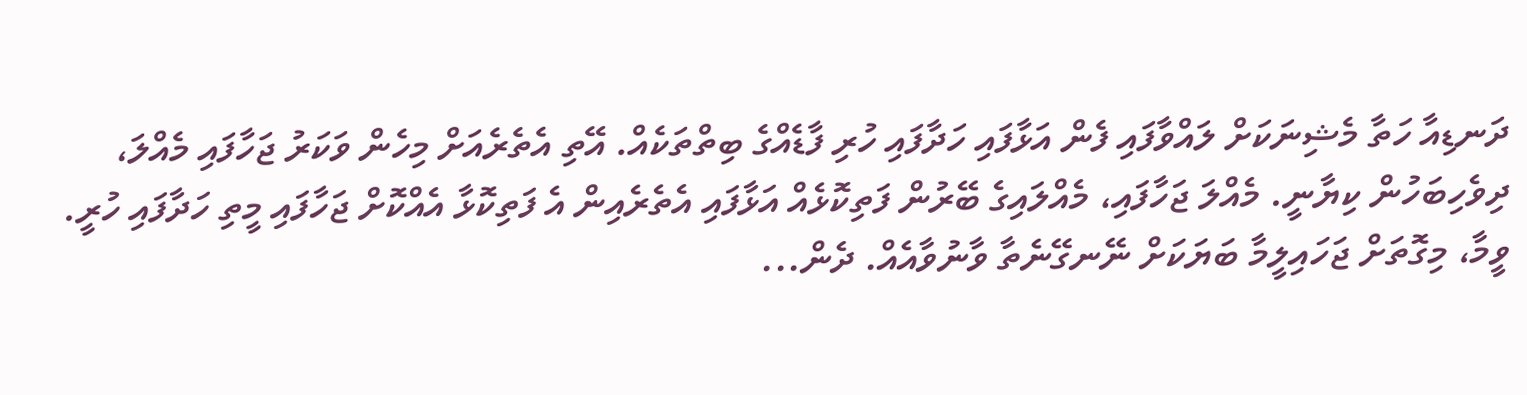ދަނޑިއާ ހަތާ މެޝިނަކަށް ލައްވާފައި ފެން އަޅާފައި ހަދާފައި ހުރި ފާޑެއްގެ ބިތްތަކެއް. އޭތި އެތެރެއަށް މިހެން ވަކަރު ޖަހާފައި މެއްލަ، ދިވެހިބަހުން ކިޔާނީ. މެއްލަ ޖަހާފައި، މެއްލައިގެ ބޭރުން ފަތިކޮޅެއް އަޅާފައި އެތެރެއިން އެ ފަތިކޮޅާ އެއްކޮށް ޖަހާފައި މީތި ހަދާފައި ހުރީ. ވީމާ، މިގޮތަށް ޖަހައިލީމާ ބަޔަކަށް ނޭނގޭނެތާ ވާނުވާއެއް. ދެން...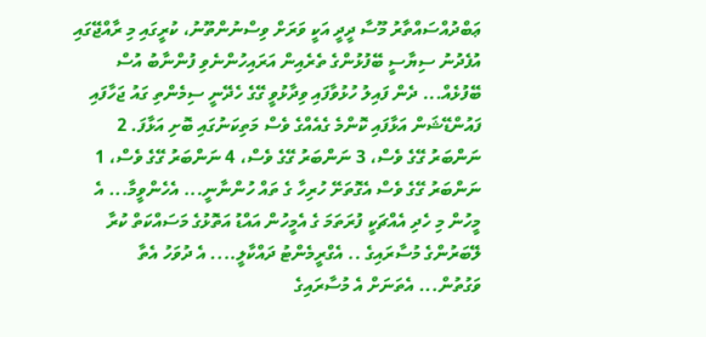ޢަބްދުއްސައްތާރު މޫސާ ދީދީ އަކީ ވަރަށް ވިސްނުންތޫނު، ކުރީގައި މި ރާއްޖޭގައި އުފެދުނު ސިޔާސީ ބޭފުޅުންގެ ތެރެއިން އަރައިހުންނެވި ފުންނާބު އުސް ބޭފުޅެއް... ދެން ފައިލު ހުޅުވާފައި ވިދާޅުވީ ގޭގެ ހެދޭނީ ސިމެންތި ގައު ޖަހާފައި ފައުންޑޭޝަން އަޅާފައި ކޮންމެ ގެއެއްގެ ވެސް މަތިކަނުގައި ބޮށި އަޅާފަ. 2 ނަންބަރު ގޭގެ ވެސް، 3 ނަންބަރު ގޭގެ ވެސް، 4 ނަންބަރު ގޭގެ ވެސް، 1 ނަންބަރު ގޭގެ ވެސް އެގޮތަށޭ ހުރިހާ ގެ ތައް ހުންނާނީ... އެހެންވީމާ... އެ މީހުން މި ހެދި އެއްޗަކީ ފުރަތަމަ ގެ އެމީހުން އައްޑު އަތޮޅުގެ މަސައްކަތް ކުރާ ލޭބަރުންގެ މުސާރައިގެ .. އެގްރީމެންޓު ދައްކާލީ.... އެ ދުވަހު އެތާ ވަގުތުން... އެތަނަށް އެ މުސާރައިގެ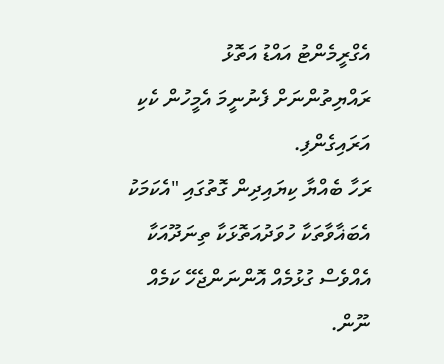އެގްރީމެންޓު އައްޑު އަތޮޅު ރައްޔިތުންނަށް ފެނުނީމަ އެމީހުން ކެކި އަރައިގެންފި.
ރަހާ ބެއްޔާ ކިޔައިދިން ގޮތުގައި "އެކަމަކު އެބަޣާވާތަކާ ހުވަދުއަތޮޅަކާ ތިނަދޫއަކާ އެއްވެސް ގުޅުމެއް އޮންނަންޖެހޭ ކަމެއް ނޫން.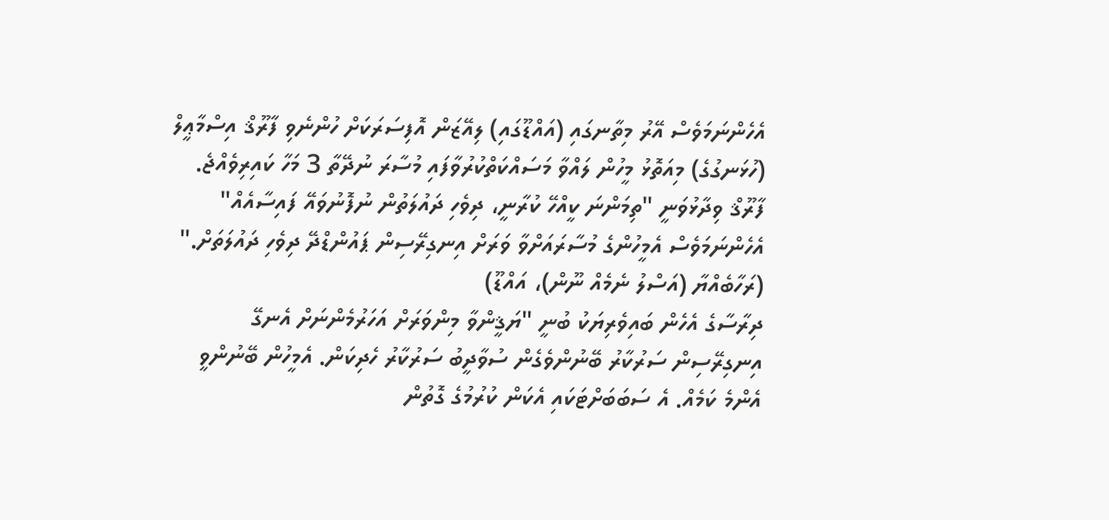އެހެންނަމަވެސް އޭރު މިތާނގައި (އައްޑޫގައި) ލިއޭޒަން އޮފިސަރަކަށް ހުންނެވި ފާރޫޤް އިސްމާޢީލް (ހުޅަނގުގެ) މިއަތޮޅު މީހުން ލައްވާ މަސައްކަތްކުރުވާފައި މުސާރަ ނުދޭތާ 3 މަހާ ކައިރިވެއްޖެ. ފާރޫޤް ވިދާޅުވަނީ "ތިމަންނަ ކީއްހޭ ކުރާނީ، ދިވެހި ދައުލަތުން ނުފޮނުވައޭ ފައިސާއެއް" އެހެންނަމަވެސް އެމީހުންގެ މުސާރައަށްވާ ވަރަށް އިނގިރޭސިން ޕައުންޑްދޭ ދިވެހި ދައުލަތަށް." (ރަހާބެއްޔާ (އަސްލު ނެމެއް ނޫން)، އައްޑޫ)
ދިރާސާގެ އެހެން ބައިވެރިޔަކު ބުނީ "ޔަޤީންވާ މިންވަރަށް އަހަރުމެންނަށް އެނގޭ އިނގިރޭސިން ސަރުކާރު ބޭނުންވެގެން ސުވާދީބު ސަރުކާރު ހެދިކަން. އެމީހުން ބޭނުންވީ އެންމެ ކަމެއް. އެ ސަބަބަށްޓަކައި އެކަން ކުރުމުގެ ގޮތުން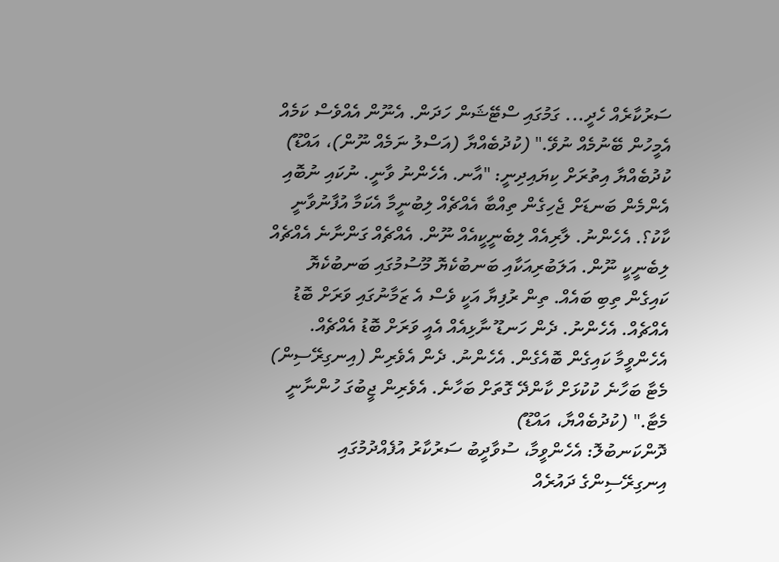ސަރުކާރެއް ހެދީ... ގަމުގައި ސްޓޭޝަން ހަދަން. އެނޫން އެއްވެސް ކަމެއް އެމީހުން ބޭނުމެއް ނުވޭ." (ކުދުބެއްޔާ (އަސްލު ނަމެއް ނޫން)، އައްޑޫ)
ކުދުބެއްޔާ އިތުރަށް ކިޔައިދިނީ: "އާނ. އެހެންނު ވާނީ. ނުކައި ނުބޮއި އެންމެން ބަނޑަށް ޖެހިގެން ތިއްބާ އެއްޗެއް ލިބުނީމާ އެކަމާ އުފާނުވާނީ ކާކު؟. އެހެންނު. ލާރިއެއް ލިބެނީކީއެއް ނޫން. އެއްޗެއް ގަންނާނެ އެއްޗެއް ލިބެނީކީ ނޫން. އަލަބުރިއަކާއި ބަނބުކެޔޮ މޫސުމުގައި ބަނބުކެޔޮ ކައިގެން ތިބި ބައެއް. ތިން ރުފިޔާ އަކީ ވެސް އެ ޒަމާނުގައި ވަރަށް ބޮޑު އެއްޗެއް. އެހެންނު. ދެން ހަނޑޫ ނާޅިއެއް އެއީ ވަރަށް ބޮޑު އެއްޗެއް. އެހެންވީމާ ކައިގެން ބޮއެގެން. އެހެންނު. ދެން އެވެރިން (އިނގިރޭސިން) މެޓާ ބަހާނެ ކުކުޅަށް ކާންދޭ ގޮތަށް ބަހާނެ. އެވެރިން ޖީބުގަ ހުންނާނީ މެޓާ." (ކުދުބެއްޔާ، އައްޑޫ)
ދޮންކަނބުލޮ: އެހެންވީމާ، ސުވާދީބު ސަރުކާރު އުފެއްދުމުގައި އިނގިރޭސިންގެ ދައުރެއް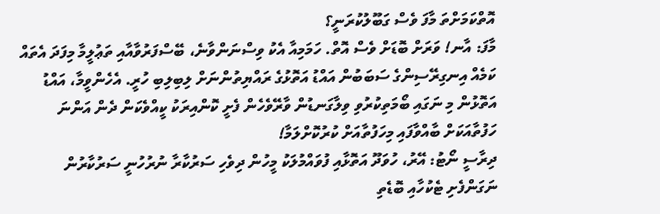އޮތްކަމަށްތަ މާފަ ވެސް ގަބޫލުކުރަނީ؟
މާފަ: އާނ! ވަރަށް ބޮޑަށް ވެސް އޮތް. ހަމަމިއާ އެކު ވިސްނަންވާނެ، ބޭސްފަރުވާއާއި ތަޢުލީމާ މިފަދަ އެތައް ކަމެއް އިނގިރޭސިންގެ ސަބަބުން އައްޑު އަތޮޅުގެ ރައްޔިތުންނަށް ލިބިލިބި ހުރީ. އެހެންވީމާ، އައްޑު އަތޮޅުން މި ނަގައި ބޯމަތިކުރުވި ވިލާގަނޑުން ވާރޭވެހެން ފެށީ ކޮންއިރަކު ކީއްވެކަން ދެން އަންނަ ހަފުތާއަކަށް ބާއްވާފައި މިހަފުތާއަށް ކުރުކޮށްލަމާ!
ދިރާސީ ނޯޓު: އޭރު، ހުވަދޫ އަތޮޅާއި ފުވައްމުލަކު މީހުން ދިވެހި ސަރުކާރާ ނުރުހުނީ ސަރުކާރުން ނަގަންފެށި ޓެކުހާއި ބޮޑެތި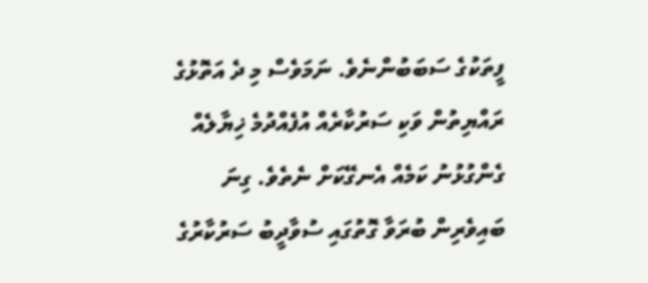ފީތަކުގެ ސަބަބުންނެވެ. ނަމަވެސް މި ދެ އަތޮޅުގެ ރައްޔިތުން ވަކި ސަރުކާރެއް އުފެއްދުމެ ޚިޔާލެއް ގެންގުޅުނު ކަމެއް އެނގޭކަށް ނެތެވެ. ގިނަ ބައިވެރިން ބުރަވާ ގޮތުގައި ސުވާދީބު ސަރުކާރުގެ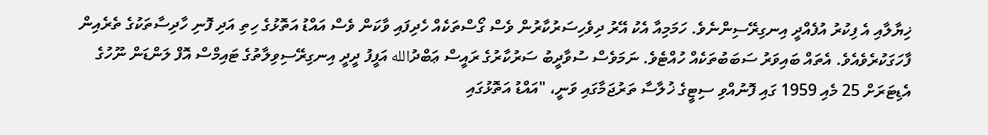ޚިޔާލާއި އެ ފިކުރު އުފެއްދީ އިނގިރޭސިންނެވެ. ހަމަމިއާ އެކު އޭރު ދިވެހިސަރުކާރުން ވެސް ގޯސްތަކެއް ހެދިފައި ވާކަން ވެސް އައްޑު އަތޮޅުގެ ހިތި އަދި ފޮނި ހާދިސާތަކުގެ ތެރެއިން ފާހަގަކުރެވެއެވެ. އެތައް ބައިވަރު ސަބަބުތަކެއް ހުއްޓެވެ. ނަމަވެސް ސުވާދީބު ސަރުކާރުގެ ރައީސް ޢަބްދުالله އަފީފު ދީދީ އިނގިރޭސިވިލާތުގެ ޓައިމްސް އޮފް ލަންޑަން ނޫހުގެ އެޑިޓަރަށް 25 މެއި 1959 ގައި ފޮނުއްވި ސިޓީގެ ޚުލާސާ ތަރުޖަމާގައި ވަނީ، "އައްޑު އަތޮޅުގައި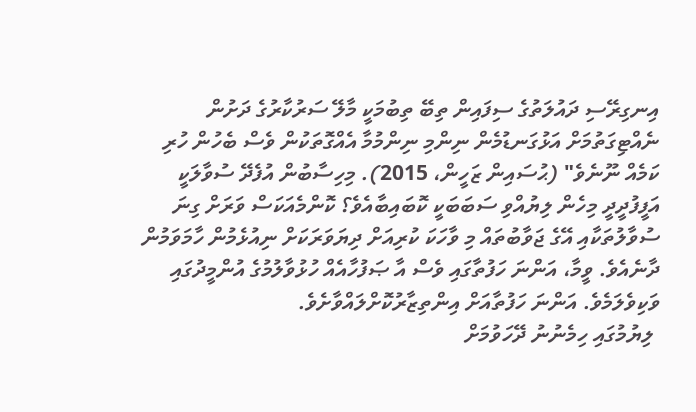އިނގިރޭސި ދައުލަތުގެ ސިފައިން ތިބޭ ތިބުމަކީ މާލޭ ސަރުކާރުގެ ދަށުން ނެއްޓިގަތުމަށް އަޅުގަނޑުމެން ނިންމި ނިންމުމާ އެއްގޮތަކުން ވެސް ބެހުން ހުރި ކަމެއް ނޫނެވެ" (ޙުސައިން ޒަހީން، 2015). މިހިސާބުން އުފެދޭ ސުވާލަކީ އަފީފުދީދީ މިހެން ލިޔުއްވި ސަބަބަކީ ކޮބައިބާއެވެ؟ ކޮންމެއަކަސް ވަރަށް ގިނަ ސުވާލުތަކާއި އޭގެ ޖަވާބުތައް މި ވާހަކަ ކުރިއަށް ދިޔަވަރަކަށް ނިއުޅެމުން ހާމަވަމުން ދާނެއެވެ. ވީމާ، އަންނަ ހަފުތާގައި ވެސް އާ ޞަފުހާއެއް ހުޅުވާލުމުގެ އުންމީދުގައި ވަކިވެލަމެވެ. އަންނަ ހަފުތާއަށް އިންތިޒާރުކޮށްލައްވާށެވެ.
 ލިޔުމުގައި ހިމެނުނު ދޭހަވުމަށް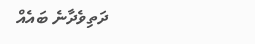ދަތިވެދާނެ ބައެއް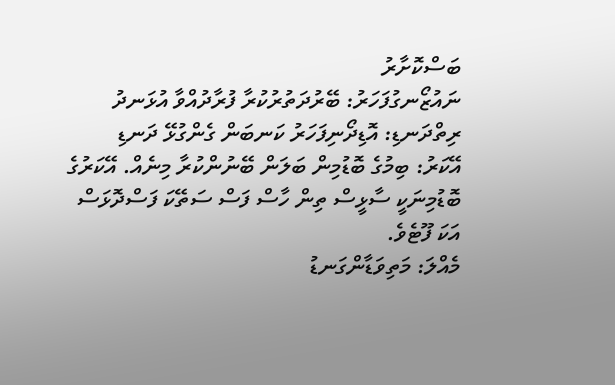ބަސްކޮށާރު
ނައުޒޯނގުފަހަރު: ބޭރުދަތުރުކުރާ ފުރާދުއްވާ އުޅަނދު
ރިތްދަނޑި: އޮޑިދޯނިފަހަރު ކަނބަން ގެންގުޅޭ ދަނޑި
އޭކަރު: ބިމުގެ ބޮޑުމިން ބަލަން ބޭނުންކުރާ މިނެއް. އޭކަރުގެ ބޮޑުމިނަކީ ސާޅީސް ތިން ހާސް ފަސް ސަތޭކަ ފަސްދޮޅަސް އަކަ ފޫޓެވެ.
މެއްލަ: މަތިވަޑާންގަނޑު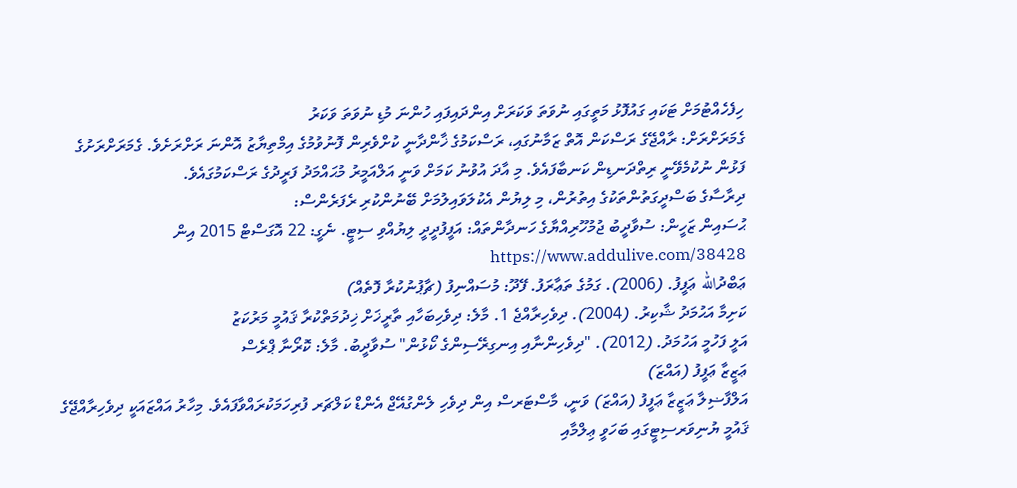ހިފެހެއްޓުމަށް ޓަކައި ގައުފޮޅު މަތީގައި ނުވަތަ ވަކަރަށް އިންދައިފައި ހުންނަ މުޑި ނުވަތަ ވަކަރު
ގެމަރަށްރަށް: ރާއްޖޭގެ ރަސްކަން އޮތް ޒަމާނުގައި، ރަސްކަމުގެ ޚާންދާނީ ކުށްވެރިން ފޮނުވުމުގެ އިމްތިޔާޒު އޮންނަ ރަށްރަށެވެ. ގެމަރަށްރަށުގެ ފަޅުން ނުކުމެވޭނީ ރިތްދަނޑިން ކަނބާފައެވެ. މި އާދަ އުވުނު ކަމަށް ވަނީ އަލްއަމީރު މުޙައްމަދު ފަރީދުގެ ރަސްކަމުގައެވެ.
ދިރާސާގެ ބަސްދީގަތުންތަކުގެ އިތުރުން، މި ލިޔުން އެކުލަވައިލުމަށް ބޭނުންކުރި ރެފަރެންސް:
ޙުސައިން ޒަހީން: ސުވާދީބު ޖުމުހޫރިއްޔާގެ ހަނދާންތައް: އަފީފުދީދީ ލިޔުއްވި ސިޓީ. ނެގީ: 22 އޮގަސްޓް 2015 އިން https://www.addulive.com/38428
ޢަބްދުالله ޢަފީފު. (2006). ގަމުގެ ތަޢާރަފު. ފޭދޫ: މުސައްނިފު (ޗާޕުނުކުރާ ފޮތެއް)
ކަށިމާ އަޙުމަދު ޝާކިރު. (2004). ދިވެހިރާއްޖެ 1. މާލެ: ދިވެހިބަހާއި ތާރީޚަށް ޚިދުމަތްކުރާ ޤައުމީ މަރުކަޒު
އަލީ ފަހުމީ އަހުމަދު. (2012). "ދިވެހިންނާއި އިނގިރޭސިންގެ ކޯޅުން" ސުވާދީބު. މާލެ: ކޮރޯނާ ޕްރެސް
ޢަޒީޒާ ޢަފީފު (އައްޒަ)
އަލްފާޟިލާ ޢަޒީޒާ ޢަފީފު (އައްޒަ) ވަނީ، މާސްޓަރސް އިން ދިވެހި ލެންގުއޭޖް އެންޑް ކަލްޗަރ ފުރިހަމަކުރައްވާފައެވެ. މިހާރު އައްޒައަކީ ދިވެހިރާއްޖޭގެ ޤައުމީ ޔުނިވަރސިޓީގައި ބަހަވީ ޢިލްމާއި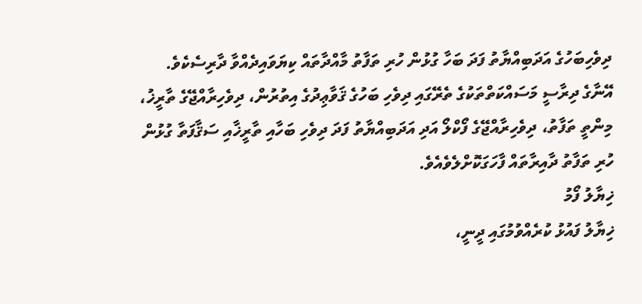ދިވެހިބަހުގެ އަދަބިއްޔާތު ފަދަ ބަހާ ގުޅުން ހުރި ތަފާތު މާއްދާތައް ކިޔަވައިދެއްވާ ދާރިސެކެވެ. އޭނާގެ ދިރާސީ މަސައްކަތްތަކުގެ ތެރޭގައި ދިވެހި ބަހުގެ ޤަވާޢިދުގެ އިތުރުން، ދިވެހިރާއްޖޭގެ ތާރީޚު، މިންތީ ތަފާތު، ދިވެހިރާއްޖޭގެ ފޯކްލޯ އަދި އަދަބިއްޔާތު ފަދަ ދިވެހި ބަހާއި ތާރީޚާއި ސަޤާފަތާ ގުޅުން ހުރި ތަފާތު ދާއިރާތައް ފާހަގަކޮށްލެވެއެވެ.
ޚިޔާލު ފޯމު
ޚިޔާލު ފައުޅު ކުރެއްވުމުގައި ދީނީ،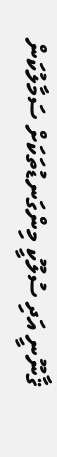ޤާނޫނީ އަދި ސުލޫކީ މިންގަނޑުތަކަށް ސަމާލުކަން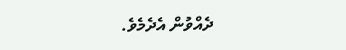ދެއްވުން އެދެމެވެ.